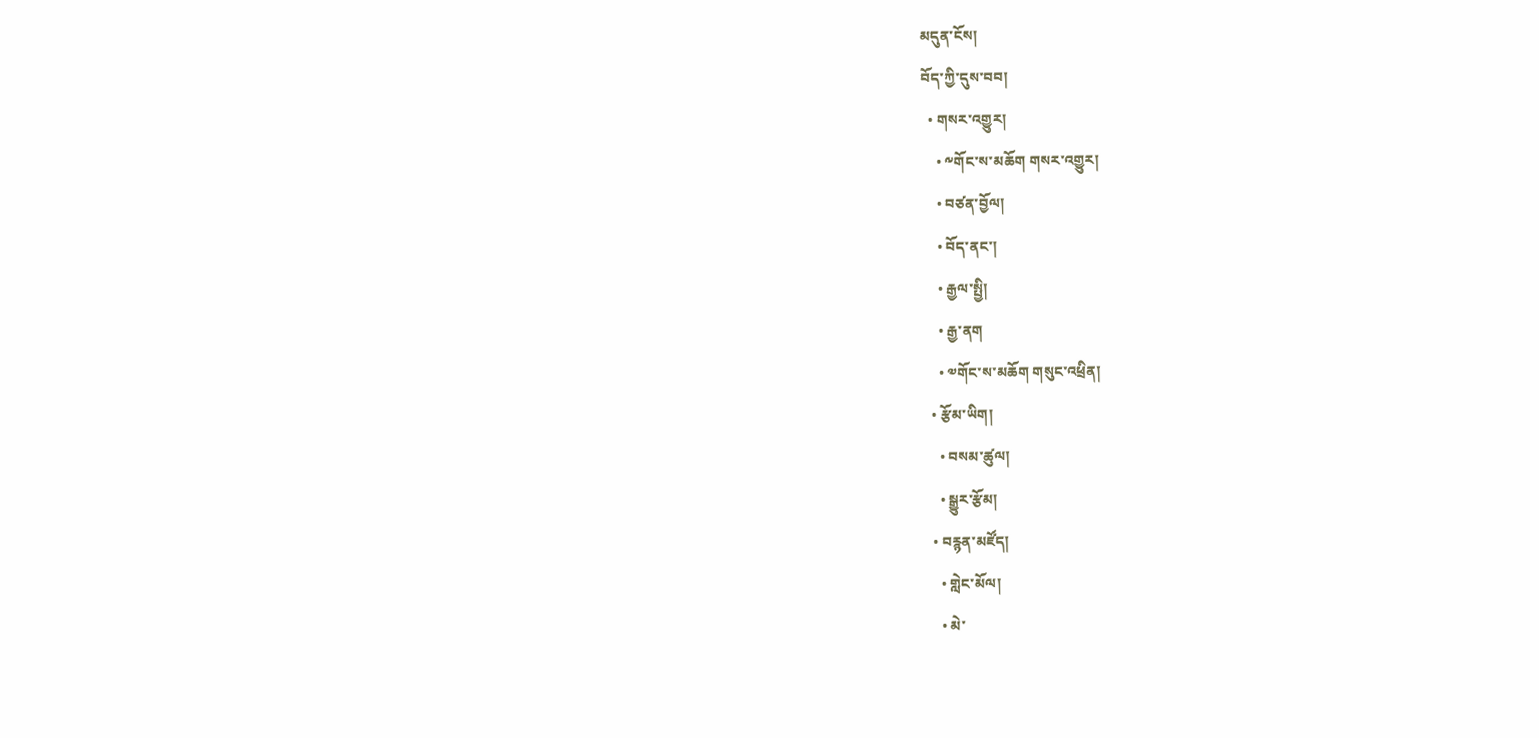མདུན་ངོས།
བོད་ཀྱི་དུས་བབ།
  • གསར་འགྱུར།
    • ༸གོང་ས་མཆོག གསར་འགྱུར།
    • བཙན་བྱོལ།
    • བོད་ནང་།
    • རྒྱལ་སྤྱི།
    • རྒྱ་ནག
    • ༧གོང་ས་མཆོག གསུང་འཕྲིན།
  • རྩོམ་ཡིག།
    • བསམ་ཚུལ།
    • སྒྱུར་རྩོམ།
  • བརྙན་མཛོད།
    • གླེང་མོལ།
    • མེ་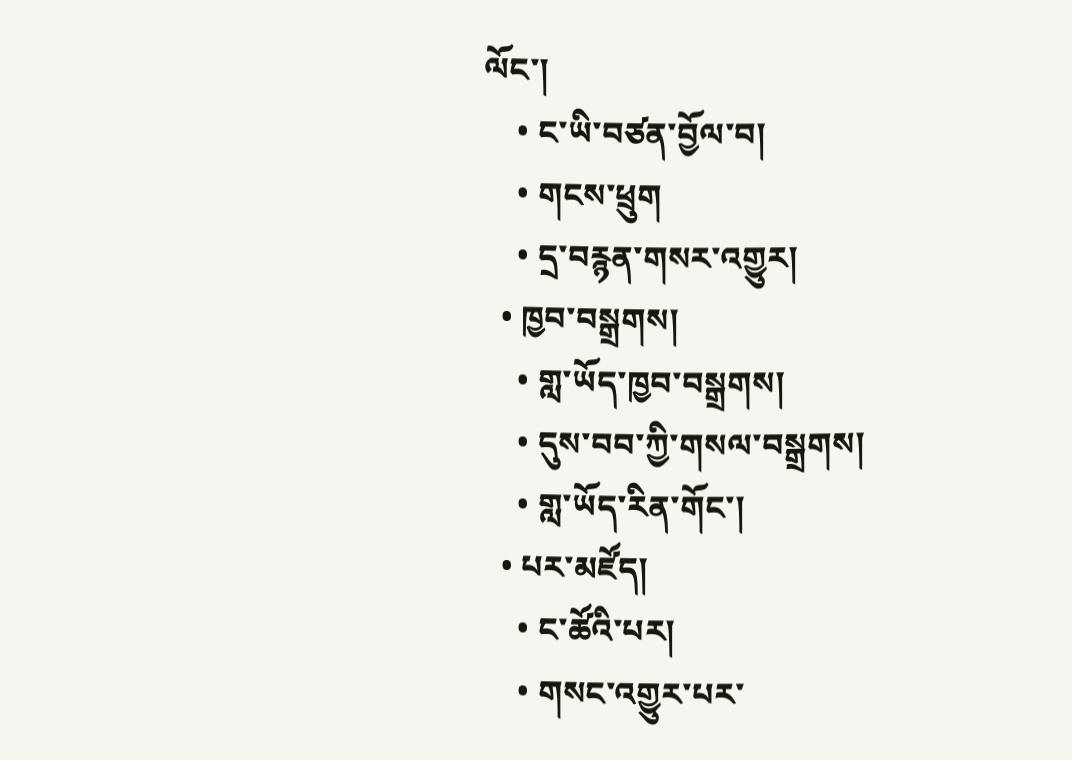ལོང་།
    • ང་ཡི་བཙན་བྱོལ་བ།
    • གངས་ཕྲུག
    • དྲ་བརྙན་གསར་འགྱུར།
  • ཁྱབ་བསྒྲགས།
    • གླ་ཡོད་ཁྱབ་བསྒྲགས།
    • དུས་བབ་ཀྱི་གསལ་བསྒྲགས།
    • གླ་ཡོད་རིན་གོང་།
  • པར་མཛོད།
    • ང་ཚོའི་པར།
    • གསང་འགྱུར་པར་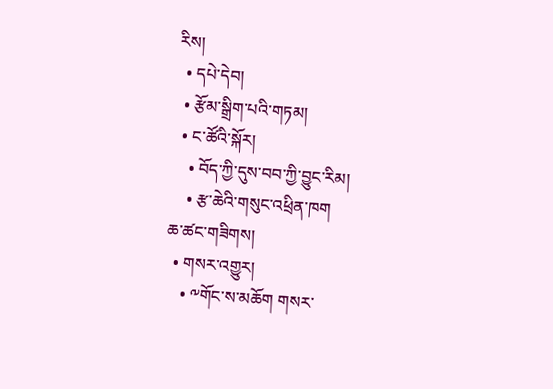རིས།
  • དཔེ་དེབ།
  • རྩོམ་སྒྲིག་པའི་གཏམ།
  • ང་ཚོའི་སྐོར།
    • བོད་ཀྱི་དུས་བབ་ཀྱི་བྱུང་རིམ།
    • རྩ་ཆེའི་གསུང་འཕྲིན་ཁག
ཆ་ཚང་གཟིགས།
  • གསར་འགྱུར།
    • ༸གོང་ས་མཆོག གསར་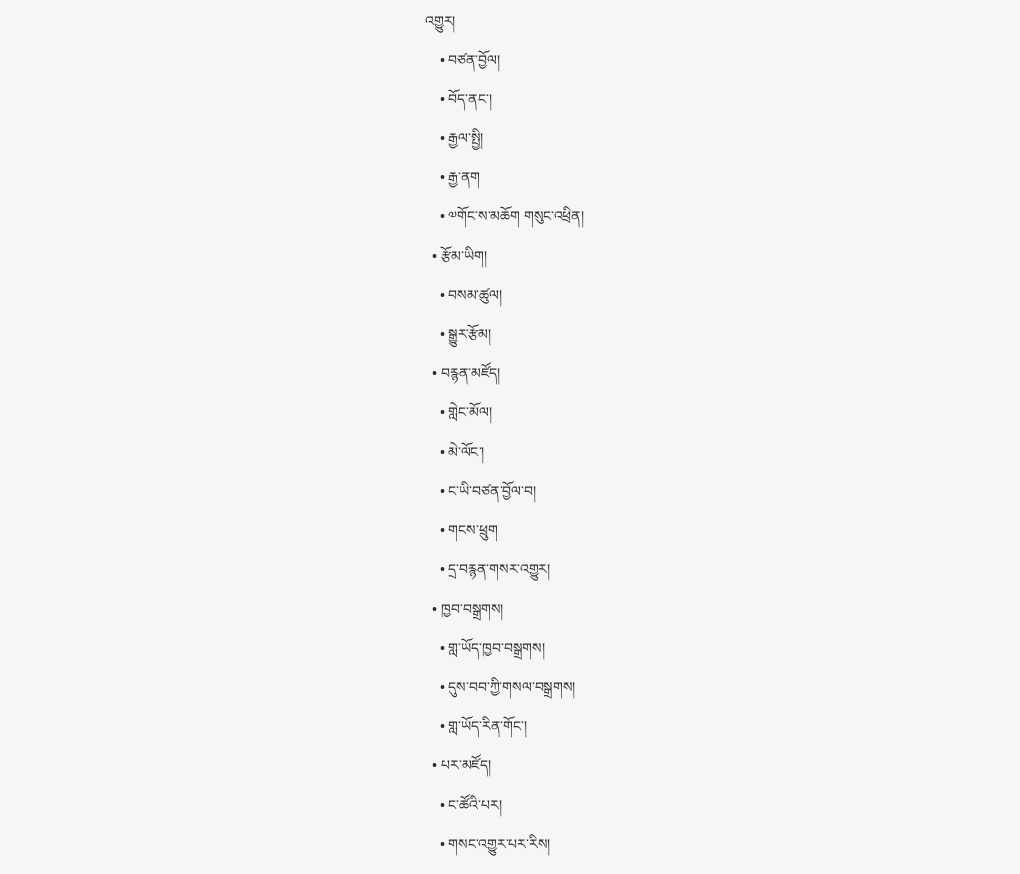འགྱུར།
    • བཙན་བྱོལ།
    • བོད་ནང་།
    • རྒྱལ་སྤྱི།
    • རྒྱ་ནག
    • ༧གོང་ས་མཆོག གསུང་འཕྲིན།
  • རྩོམ་ཡིག།
    • བསམ་ཚུལ།
    • སྒྱུར་རྩོམ།
  • བརྙན་མཛོད།
    • གླེང་མོལ།
    • མེ་ལོང་།
    • ང་ཡི་བཙན་བྱོལ་བ།
    • གངས་ཕྲུག
    • དྲ་བརྙན་གསར་འགྱུར།
  • ཁྱབ་བསྒྲགས།
    • གླ་ཡོད་ཁྱབ་བསྒྲགས།
    • དུས་བབ་ཀྱི་གསལ་བསྒྲགས།
    • གླ་ཡོད་རིན་གོང་།
  • པར་མཛོད།
    • ང་ཚོའི་པར།
    • གསང་འགྱུར་པར་རིས།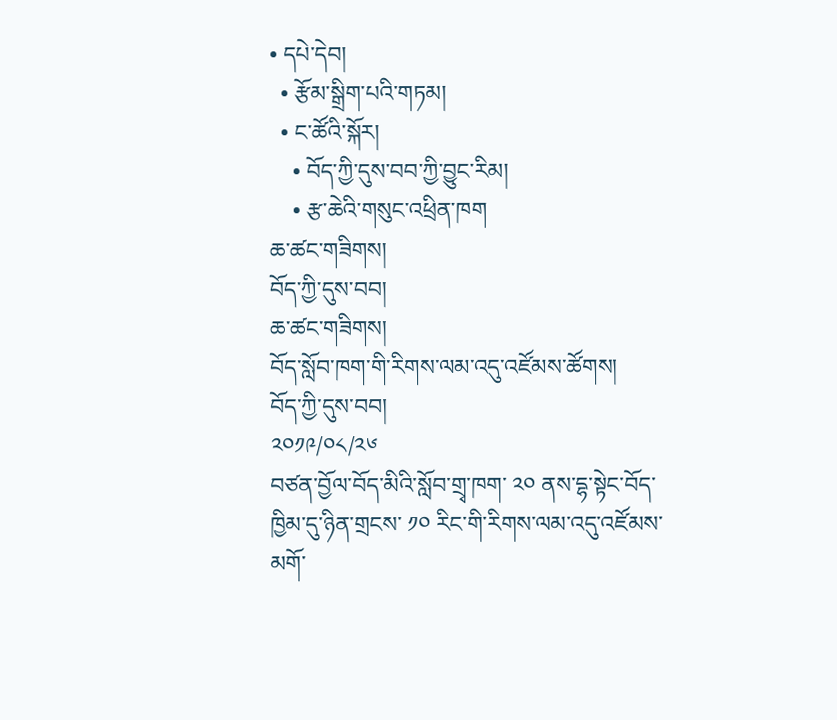• དཔེ་དེབ།
  • རྩོམ་སྒྲིག་པའི་གཏམ།
  • ང་ཚོའི་སྐོར།
    • བོད་ཀྱི་དུས་བབ་ཀྱི་བྱུང་རིམ།
    • རྩ་ཆེའི་གསུང་འཕྲིན་ཁག
ཆ་ཚང་གཟིགས།
བོད་ཀྱི་དུས་བབ།
ཆ་ཚང་གཟིགས།
བོད་སློབ་ཁག་གི་རིགས་ལམ་འདུ་འཛོམས་ཚོགས།
བོད་ཀྱི་དུས་བབ།
༢༠༡༩/༠༨/༢༦
བཙན་བྱོལ་བོད་མིའི་སློབ་གྲྭ་ཁག་ ༢༠ ནས་དྷ་སྟེང་བོད་ཁྱིམ་དུ་ཉིན་གྲངས་ ༡༠ རིང་གི་རིགས་ལམ་འདུ་འཛོམས་མགོ་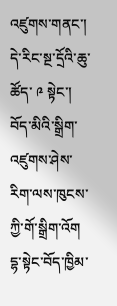འཛུགས་གནང་།
དེ་རིང་སྔ་དྲོའི་ཆུ་ཚོད་ ༩ སྟེང་། བོད་མིའི་སྒྲིག་འཛུགས་ཤེས་རིག་ལས་ཁུངས་ཀྱི་གོ་སྒྲིག་འོག དྷ་སྟེང་བོད་ཁྱིམ་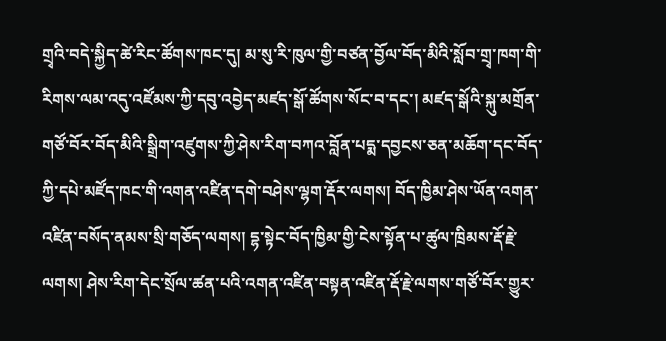གྲྭའི་བདེ་སྐྱིད་ཚེ་རིང་ཚོགས་ཁང་དུ། མ་སུ་རི་ཁུལ་གྱི་བཙན་བྱོལ་བོད་མིའི་སློབ་གྲྭ་ཁག་གི་རིགས་ལམ་འདུ་འཛོམས་ཀྱི་དབུ་འབྱེད་མཛད་སྒོ་ཚོགས་སོང་བ་དང་། མཛད་སྒོའི་སྐུ་མགྲོན་གཙོ་བོར་བོད་མིའི་སྒྲིག་འཛུགས་ཀྱི་ཤེས་རིག་བཀའ་བློན་པདྨ་དབྱངས་ཅན་མཆོག་དང་བོད་ཀྱི་དཔེ་མཛོད་ཁང་གི་འགན་འཛིན་དགེ་བཤེས་ལྷག་རྡོར་ལགས། བོད་ཁྱིམ་ཤེས་ཡོན་འགན་འཛིན་བསོད་ནམས་སྲི་གཅོད་ལགས། དྷ་སྟེང་བོད་ཁྱིམ་གྱི་ངེས་སྟོན་པ་ཚུལ་ཁྲིམས་རྡོ་རྗེ་ལགས། ཤེས་རིག་དེང་སྲོལ་ཚན་པའི་འགན་འཛིན་བསྟན་འཛིན་རྡོ་རྗེ་ལགས་གཙོ་བོར་གྱུར་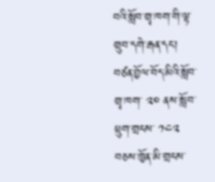བའི་སློབ་གྲྭ་ཁག་གི་ལྟ་གྲུབ་དགེ་རྒན་དང་། བཙན་བྱོལ་བོད་མིའི་སློབ་གྲྭ་ཁག་ ༢༠ ནས་སློབ་ཕྲུག་གྲངས་ ༡༤༢ བཅས་ཁྱོན་མི་གྲངས་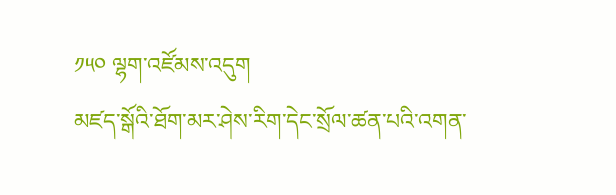༡༥༠ ལྷག་འཛོམས་འདུག
མཛད་སྒོའི་ཐོག་མར་ཤེས་རིག་དེང་སྲོལ་ཚན་པའི་འགན་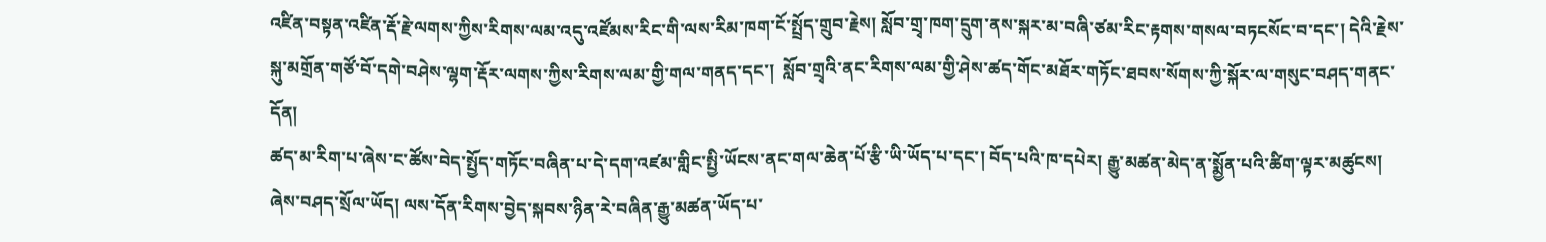འཛིན་བསྟན་འཛིན་རྡོ་རྗེ་ལགས་ཀྱིས་རིགས་ལམ་འདུ་འཛོམས་རིང་གི་ལས་རིམ་ཁག་ངོ་སྤྲོད་གྲུབ་རྗེས། སློབ་གྲྭ་ཁག་དྲུག་ནས་སྐར་མ་བཞི་ཙམ་རིང་རྟགས་གསལ་བཏངསོང་བ་དང་། དེའི་རྗེས་སྐུ་མགྲོན་གཙོ་བོ་དགེ་བཤེས་ལྷག་རྡོར་ལགས་ཀྱིས་རིགས་ལམ་གྱི་གལ་གནད་དང་།  སློབ་གྲྭའི་ནང་རིགས་ལམ་གྱི་ཤེས་ཚད་གོང་མཐོར་གཏོང་ཐབས་སོགས་ཀྱི་སྐོར་ལ་གསུང་བཤད་གནང་དོན།
ཚད་མ་རིག་པ་ཞེས་ང་ཚོས་བེད་སྤྱོད་གཏོང་བཞིན་པ་དེ་དག་འཛམ་གླིང་སྤྱི་ཡོངས་ནང་གལ་ཆེན་པོ་རྩི་ཡི་ཡོད་པ་དང་། བོད་པའི་ཁ་དཔེར། རྒྱུ་མཚན་མེད་ན་སྨྱོན་པའི་ཚིག་ལྟར་མཚུངས། ཞེས་བཤད་སྲོལ་ཡོད། ལས་དོན་རིགས་བྱེད་སྐབས་ཉིན་རེ་བཞིན་རྒྱུ་མཚན་ཡོད་པ་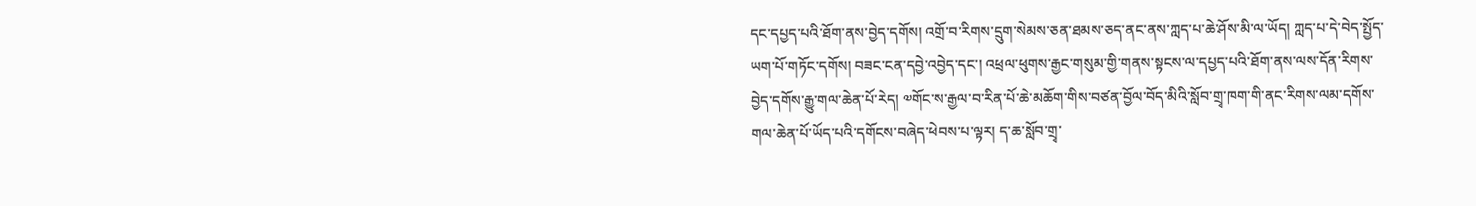དང་དཔྱད་པའི་ཐོག་ནས་བྱེད་དགོས། འགྲོ་བ་རིགས་དྲུག་སེམས་ཅན་ཐམས་ཅད་ནང་ནས་ཀླད་པ་ཆེ་ཤོས་མི་ལ་ཡོད། ཀླད་པ་དེ་བེད་སྤྱོད་ཡག་པོ་གཏོང་དགོས། བཟང་ངན་དབྱེ་འབྱེད་དང་། འཕྲལ་ཕུགས་རྒྱང་གསུམ་གྱི་གནས་སྟངས་ལ་དཔྱད་པའི་ཐོག་ནས་ལས་དོན་རིགས་བྱེད་དགོས་རྒྱུ་གལ་ཆེན་པོ་རེད། ༧གོང་ས་རྒྱལ་བ་རིན་པོ་ཆེ་མཆོག་གིས་བཙན་བྱོལ་བོད་མིའི་སློབ་གྲྭ་ཁག་གི་ནང་རིགས་ལམ་དགོས་གལ་ཆེན་པོ་ཡོད་པའི་དགོངས་བཞེད་ཕེབས་པ་ལྟར། ད་ཆ་སློབ་གྲྭ་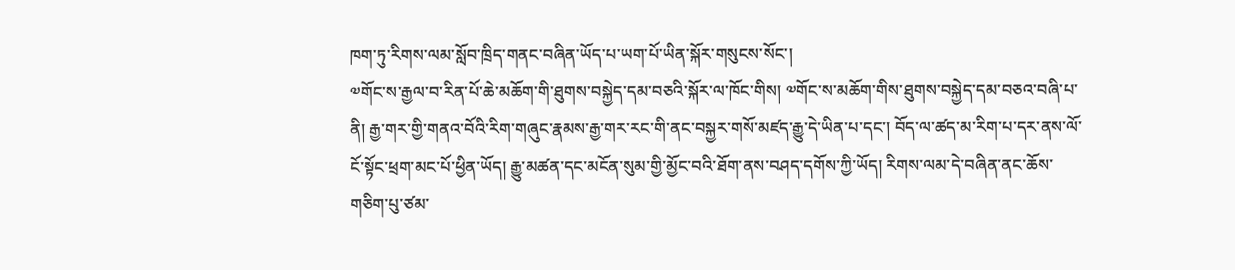ཁག་ཏུ་རིགས་ལམ་སློབ་ཁྲིད་གནང་བཞིན་ཡོད་པ་ཡག་པོ་ཡིན་སྐོར་གསུངས་སོང་།
༧གོང་ས་རྒྱལ་བ་རིན་པོ་ཆེ་མཆོག་གི་ཐུགས་བསྐྱེད་དམ་བཅའི་སྐོར་ལ་ཁོང་གིས། ༧གོང་ས་མཆོག་གིས་ཐུགས་བསྐྱེད་དམ་བཅའ་བཞི་པ་ནི། རྒྱ་གར་གྱི་གནའ་བོའི་རིག་གཞུང་རྣམས་རྒྱ་གར་རང་གི་ནང་བསྐྱར་གསོ་མཛད་རྒྱུ་དེ་ཡིན་པ་དང་། བོད་ལ་ཚད་མ་རིག་པ་དར་ནས་ལོ་ངོ་སྟོང་ཕྲག་མང་པོ་ཕྱིན་ཡོད། རྒྱུ་མཚན་དང་མངོན་སུམ་གྱི་མྱོང་བའི་ཐོག་ནས་བཤད་དགོས་ཀྱི་ཡོད། རིགས་ལམ་དེ་བཞིན་ནང་ཆོས་གཅིག་པུ་ཙམ་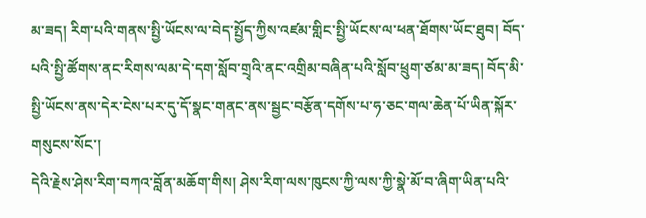མ་ཟད། རིག་པའི་གནས་སྤྱི་ཡོངས་ལ་བེད་སྤྱོད་ཀྱིས་འཛམ་གླིང་སྤྱི་ཡོངས་ལ་ཕན་ཐོགས་ཡོང་ཐུབ། བོད་པའི་སྤྱི་ཚོགས་ནང་རིགས་ལམ་དེ་དག་སློབ་གྲྭའི་ནང་འགྲིམ་བཞིན་པའི་སློབ་ཕྲུག་ཙམ་མ་ཟད། བོད་མི་སྤྱི་ཡོངས་ནས་དེར་ངེས་པར་དུ་དོ་སྣང་གནང་ནས་སྦྱང་བརྩོན་དགོས་པ་ཧ་ཅང་གལ་ཆེན་པོ་ཡིན་སྐོར་གསུངས་སོང་།
དེའི་རྗེས་ཤེས་རིག་བཀའ་བློན་མཆོག་གིས། ཤེས་རིག་ལས་ཁུངས་ཀྱི་ལས་ཀྱི་སྣེ་མོ་བ་ཞིག་ཡིན་པའི་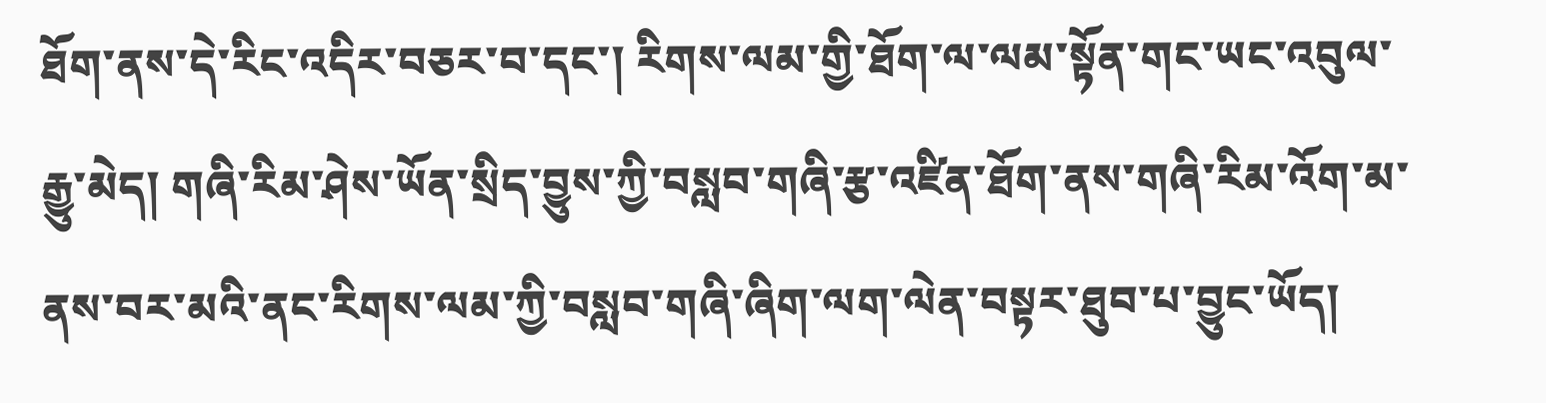ཐོག་ནས་དེ་རིང་འདིར་བཅར་བ་དང་། རིགས་ལམ་གྱི་ཐོག་ལ་ལམ་སྟོན་གང་ཡང་འབུལ་རྒྱུ་མེད། གཞི་རིམ་ཤེས་ཡོན་སྲིད་བྱུས་ཀྱི་བསླབ་གཞི་རྩ་འཛིན་ཐོག་ནས་གཞི་རིམ་འོག་མ་ནས་བར་མའི་ནང་རིགས་ལམ་ཀྱི་བསླབ་གཞི་ཞིག་ལག་ལེན་བསྟར་ཐུབ་པ་བྱུང་ཡོད།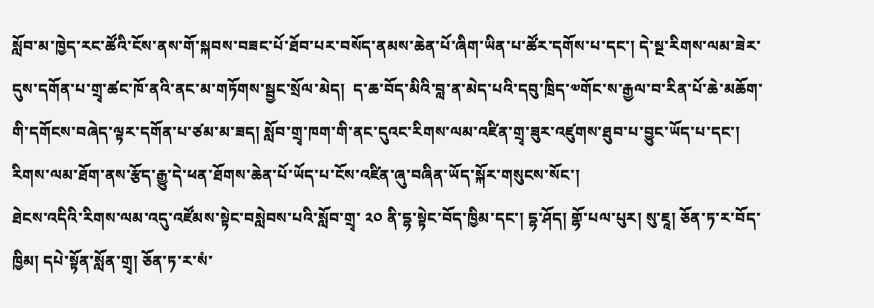སློབ་མ་ཁྱེད་རང་ཚོའི་ངོས་ནས་གོ་སྐབས་བཟང་པོ་ཐོབ་པར་བསོད་ནམས་ཆེན་པོ་ཞིག་ཡིན་པ་ཚོར་དགོས་པ་དང་། དེ་སྔ་རིགས་ལམ་ཟེར་དུས་དགོན་པ་གྲྭ་ཚང་ཁོ་ནའི་ནང་མ་གཏོགས་སྦྱང་སྲོལ་མེད།  ད་ཆ་བོད་མིའི་བླ་ན་མེད་པའི་དབུ་ཁྲིད་༧གོང་ས་རྒྱལ་བ་རིན་པོ་ཆེ་མཆོག་གི་དགོངས་བཞེད་ལྟར་དགོན་པ་ཙམ་མ་ཟད། སློབ་གྲྭ་ཁག་གི་ནང་དུའང་རིགས་ལམ་འཛིན་གྲྭ་ཟུར་འཛུགས་ཐུབ་པ་བྱུང་ཡོད་པ་དང་། རིགས་ལམ་ཐོག་ནས་རྩོད་རྒྱུ་དེ་ཕན་ཐོགས་ཆེན་པོ་ཡོད་པ་ངོས་འཛིན་ཞུ་བཞིན་ཡོད་སྐོར་གསུངས་སོང་།
ཐེངས་འདིའི་རིགས་ལམ་འདུ་འཛོམས་སྟེང་བསླེབས་པའི་སློབ་གྲྭ་ ༢༠ ནི་དྷ་སྟེང་བོད་ཁྱིམ་དང་། དྷ་ཤོད། གྷོ་པལ་པུར། སུ་ཇཱ། ཅོན་ཏ་ར་བོད་ཁྱིམ། དཔེ་སྟོན་སློན་གྲྭ། ཅོན་ཏ་ར་སཾ་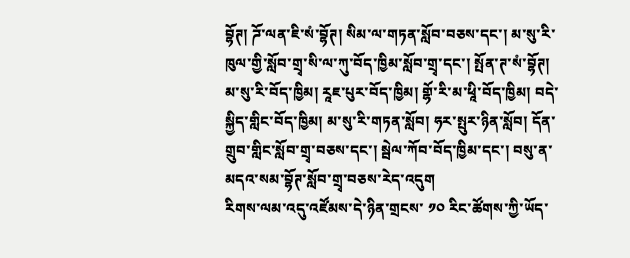བྷོཊ། ཌོ་ལན་ཇི་སཾ་བྷོཊ། སིམ་ལ་གཏན་སློབ་བཅས་དང་། མ་སུ་རི་ཁུལ་གྱི་སློབ་གྲྭ་སི་ལ་ཀུ་བོད་ཁྱིམ་སློབ་གྲྭ་དང་། སྤོན་ཊ་སཾ་བྷོཊ། མ་སུ་རི་བོད་ཁྱིམ། རཱཇ་པུར་བོད་ཁྱིམ། གྷོ་རི་མ་ཕཱི་བོད་ཁྱིམ། བདེ་སྐྱིད་གླིང་བོད་ཁྱིམ། མ་སུ་རི་གཏན་སློབ། ཧར་སྤུར་ཉིན་སློབ། དོན་གྲུབ་གླིང་སློབ་གྲྭ་བཅས་དང་། སྦེལ་ཀོབ་བོད་ཁྱིམ་དང་། བསུ་ན་མདའ་སམ་བྷོཊ་སློབ་གྲྭ་བཅས་རེད་འདུག
རིགས་ལམ་འདུ་འཛོམས་དེ་ཉིན་གྲངས་ ༡༠ རིང་ཚོགས་ཀྱི་ཡོད་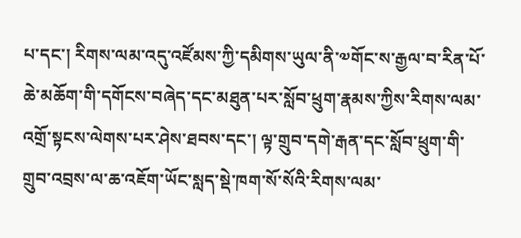པ་དང་། རིགས་ལམ་འདུ་འཛོམས་ཀྱི་དམིགས་ཡུལ་ནི་༧གོང་ས་རྒྱལ་བ་རིན་པོ་ཆེ་མཆོག་གི་དགོངས་བཞེད་དང་མཐུན་པར་སློབ་ཕྲུག་རྣམས་ཀྱིས་རིགས་ལམ་འགྲོ་སྟངས་ལེགས་པར་ཤེས་ཐབས་དང་། ལྟ་གྲུབ་དགེ་རྒན་དང་སློབ་ཕྲུག་གི་གྲུབ་འབྲས་ལ་ཆ་འཇོག་ཡོང་སླད་སྡེ་ཁག་སོ་སོའི་རིགས་ལམ་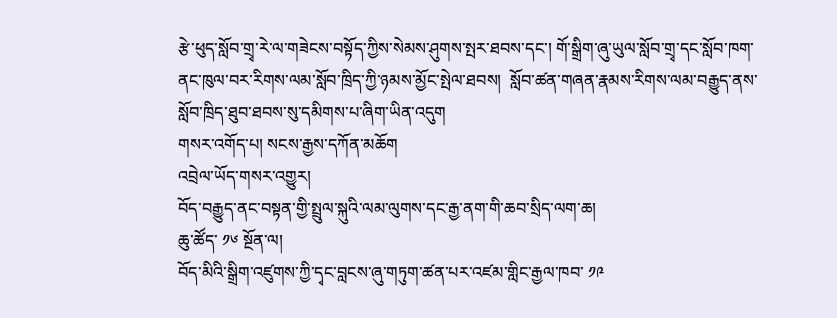རྩེ་ཕུད་སློབ་གྲྭ་རེ་ལ་གཟེངས་བསྟོད་ཀྱིས་སེམས་ཤུགས་སྤར་ཐབས་དང་། གོ་སྒྲིག་ཞུ་ཡུལ་སློབ་གྲྭ་དང་སློབ་ཁག་ནང་ཁུལ་བར་རིགས་ལམ་སློབ་ཁྲིད་ཀྱི་ཉམས་མྱོང་སྤེལ་ཐབས།  སློབ་ཚན་གཞན་རྣམས་རིགས་ལམ་བརྒྱུད་ནས་སློབ་ཁྲིད་ཐུབ་ཐབས་སུ་དམིགས་པ་ཞིག་ཡིན་འདུག
གསར་འགོད་པ། སངས་རྒྱས་དཀོན་མཆོག
འབྲེལ་ཡོད་གསར་འགྱུར།
བོད་བརྒྱུད་ནང་བསྟན་གྱི་སྤྲུལ་སྐུའི་ལམ་ལུགས་དང་རྒྱ་ནག་གི་ཆབ་སྲིད་ལག་ཆ།
ཆུ་ཚོད་ ༡༦ སྔོན་ལ།
བོད་མིའི་སྒྲིག་འཛུགས་ཀྱི་དྭང་བླངས་ཞུ་གཏུག་ཚན་པར་འཛམ་གླིང་རྒྱལ་ཁབ་ ༡༩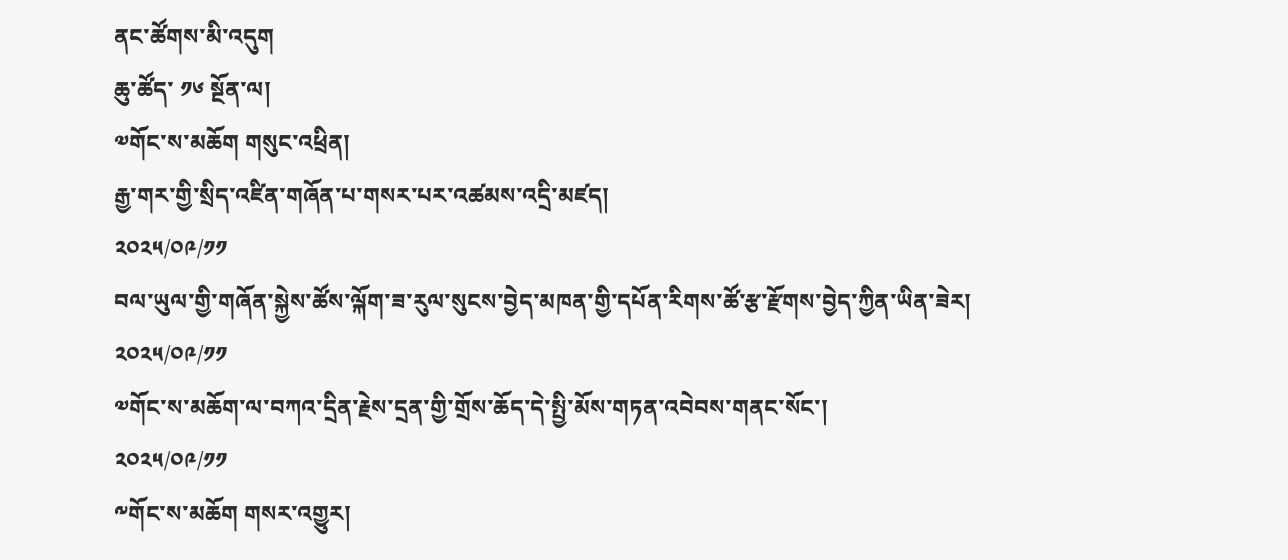ནང་ཚོགས་མི་འདུག
ཆུ་ཚོད་ ༡༦ སྔོན་ལ།
༧གོང་ས་མཆོག གསུང་འཕྲིན།
རྒྱ་གར་གྱི་སྲིད་འཛིན་གཞོན་པ་གསར་པར་འཚམས་འདྲི་མཛད།
༢༠༢༥/༠༩/༡༡
བལ་ཡུལ་གྱི་གཞོན་སྐྱེས་ཚོས་ལྐོག་ཟ་རུལ་སུངས་བྱེད་མཁན་གྱི་དཔོན་རིགས་ཚོ་རྩ་རྫོགས་བྱེད་ཀྱིན་ཡིན་ཟེར།
༢༠༢༥/༠༩/༡༡
༧གོང་ས་མཆོག་ལ་བཀའ་དྲིན་རྗེས་དྲན་གྱི་གྲོས་ཆོད་དེ་སྤྱི་མོས་གཏན་འབེབས་གནང་སོང་།
༢༠༢༥/༠༩/༡༡
༸གོང་ས་མཆོག གསར་འགྱུར།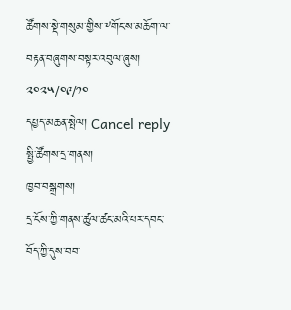ཚོགས་སྡེ་གསུམ་གྱིས་༸གོང་ས་མཆོག་ལ་བརྟན་བཞུགས་བསྟར་འབུལ་ཞུས།
༢༠༢༥/༠༩/༡༠
དཔྱད་མཆན་སྤེལ། Cancel reply
སྤྱི་ཚོགས་དྲ་གནས།
ཁྱབ་བསྒྲགས།
དྲ་ངོས་ཀྱི་གནས་ཚུལ་ཚང་མའི་པར་དབང་བོད་ཀྱི་དུས་བབ་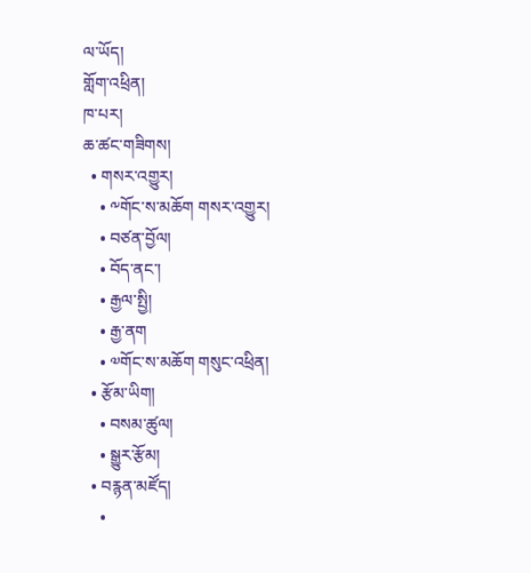ལ་ཡོད།
གློག་འཕྲིན།
ཁ་པར།
ཆ་ཚང་གཟིགས།
  • གསར་འགྱུར།
    • ༸གོང་ས་མཆོག གསར་འགྱུར།
    • བཙན་བྱོལ།
    • བོད་ནང་།
    • རྒྱལ་སྤྱི།
    • རྒྱ་ནག
    • ༧གོང་ས་མཆོག གསུང་འཕྲིན།
  • རྩོམ་ཡིག།
    • བསམ་ཚུལ།
    • སྒྱུར་རྩོམ།
  • བརྙན་མཛོད།
    •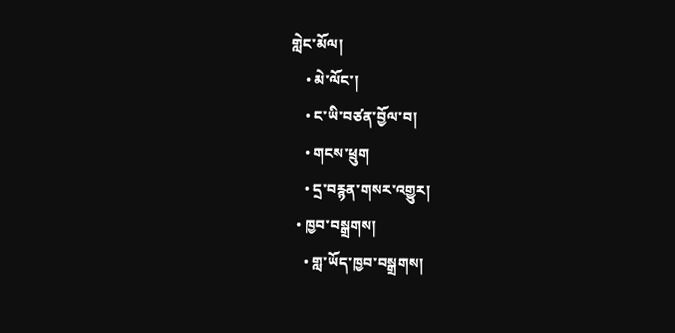གླེང་མོལ།
    • མེ་ལོང་།
    • ང་ཡི་བཙན་བྱོལ་བ།
    • གངས་ཕྲུག
    • དྲ་བརྙན་གསར་འགྱུར།
  • ཁྱབ་བསྒྲགས།
    • གླ་ཡོད་ཁྱབ་བསྒྲགས།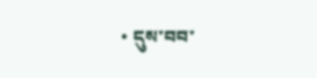• དུས་བབ་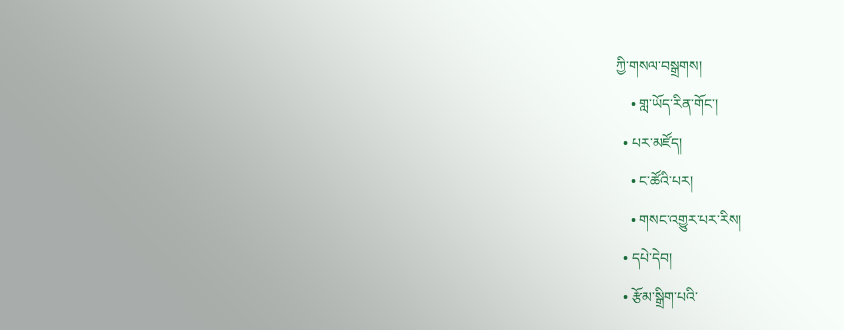ཀྱི་གསལ་བསྒྲགས།
    • གླ་ཡོད་རིན་གོང་།
  • པར་མཛོད།
    • ང་ཚོའི་པར།
    • གསང་འགྱུར་པར་རིས།
  • དཔེ་དེབ།
  • རྩོམ་སྒྲིག་པའི་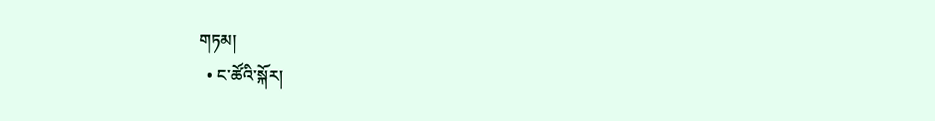གཏམ།
  • ང་ཚོའི་སྐོར།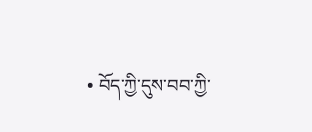• བོད་ཀྱི་དུས་བབ་ཀྱི་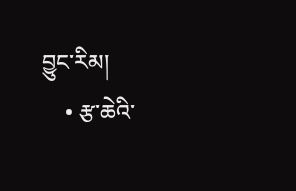བྱུང་རིམ།
    • རྩ་ཆེའི་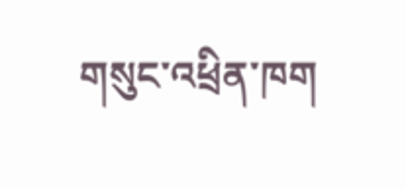གསུང་འཕྲིན་ཁག